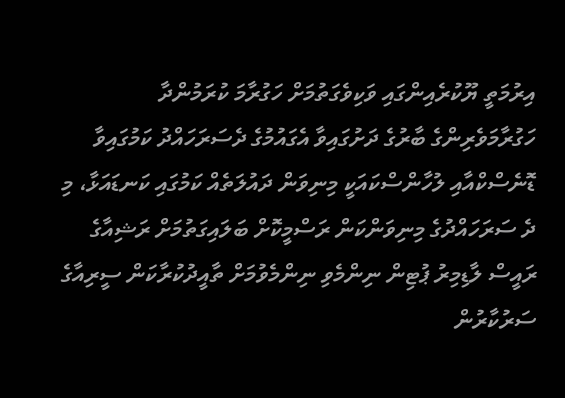އިރުމަތީ ޔޫކުރެއިންގައި ވަކިވެގަތުމަށް ހަގުރާމަ ކުރަމުންދާ ހަގުރާމަވެރިންގެ ބާރުގެ ދަށުގައިވާ އެގައުމުގެ ދެސަރަހައްދު ކަމުގައިވާ ޑޮނެސްކްއާއި ލުހާންސްކައަކީ މިނިވަން ދައުލަތެއް ކަމުގައި ކަނޑައަޅާ، މި ދެ ސަރަހައްދުގެ މިނިވަންކަން ރަސްމީކޮށް ބަލައިގަތުމަށް ރަޝިއާގެ ރައީސް ލާޑިމިރު ޕުޓިން ނިންމެވި ނިންމެވުމަށް ތާއީދުކުރާކަން ސީރިއާގެ ސަރުކާރުން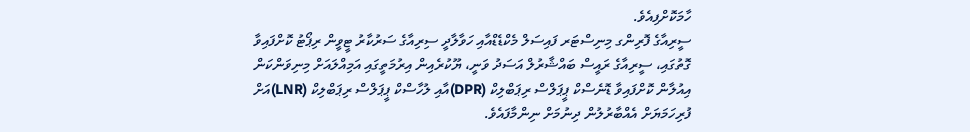ހާމަކޮށްފިއެވެ.
ސީރިއާގެ ފޮރިންގ މިނިސްޓަރ ފައިސަލް މެކްޑެޑްއާއި ހަވާލާދީ ސިރިއާގެ ސަރުކާރު ޓީވީން ރިޕޯޓު ކޮށްފައިވާ ގޮތުގައި، ސީރިއާގެ ރައީސް ބައްޝާރުލް އަސަދު ވަނީ، ޔޫކުރެއިން އިރުމަތީގައި އަމިއްލައަށް މިނިވަންކަން އިއުލާން ކޮށްފައިވާ ޑޮނެސްކް ޕީޕަލްސް ރިޕަބްލިކް (DPR)އާއި ލުހާސްކް ޕީޕަލްސް ރިޕަބްލިކް (LNR)އަށް ފުރިހަމަޔަށް އެއްބާރުލުން ދިނުމަށް ނިންމާފައެވެ.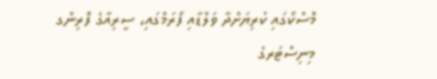މޮސްކޯގައި ކުރިޔަށްދާ ވަލްޑާއި ފޯރަމްގައި، ސީރިއާގެ ފޮރިންގ މިނިސްޓަރގެ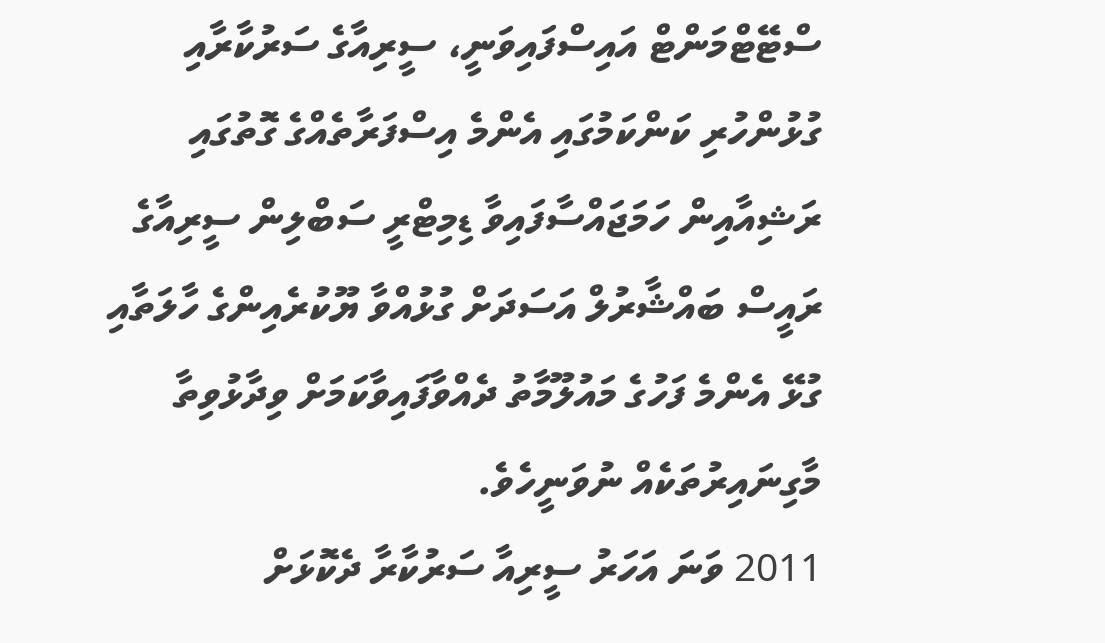ސްޓޭޓްމަންޓް އައިސްފައިވަނީ، ސީރިއާގެ ސަރުކާރާއި ގުޅުންހުރި ކަންކަމުގައި އެންމެ އިސްފަރާތެއްގެ ގޮތުގައި ރަޝިއާއިން ހަމަޖައްސާފައިވާ ޑިމިޓްރީ ސަބްލިން ސީރިއާގެ ރައީސް ބައްޝާރުލް އަސަދަށް ގުޅުއްވާ ޔޫކުރެއިންގެ ހާލަތާއި ގުޅޭ އެންމެ ފަހުގެ މައުލޫމާތު ދެއްވާފައިވާކަމަށް ވިދާޅުވިތާ މާގިނައިރުތަކެއް ނުވަނީހެވެ.
2011 ވަނަ އަހަރު ސީރިއާ ސަރުކާރާ ދެކޮޅަށް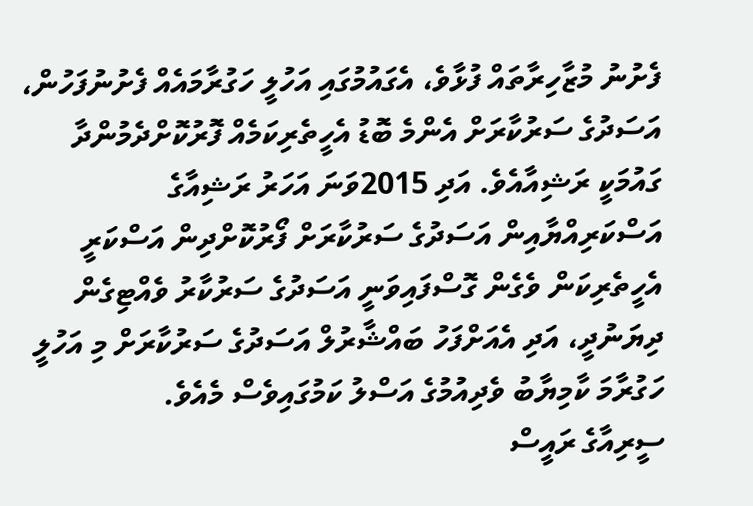ފެށުނު މުޒާހިރާތައް ފުޅާވެ، އެގައުމުގައި އަހުލީ ހަގުރާމައެއް ފެށުނުފަހުން، އަސަދުގެ ސަރުކާރަށް އެންމެ ބޮޑު އެހީތެރިކަމެއް ފޮރުކޮށްދެމުންދާ ގައުމަކީ ރަޝިއާއެވެ. އަދި 2015ވަނަ އަހަރު ރަޝިއާގެ އަސްކަރިއްޔާއިން އަސަދުގެ ސަރުކާރަށް ފޯރުކޮށްދިން އަސްކަރީ އެހީތެރިކަން ވެގެން ގޮސްފައިވަނީ އަސަދުގެ ސަރުކާރު ވެއްޓިގެން ދިޔަނުދީ، އަދި އެއަށްފަހު ބައްޝާރުލް އަސަދުގެ ސަރުކާރަށް މި އަހުލީ ހަގުރާމަ ކާމިޔާބު ވެދިއުމުގެ އަސްލު ކަމުގައިވެސް މެއެވެ.
ސީރިއާގެ ރައީސް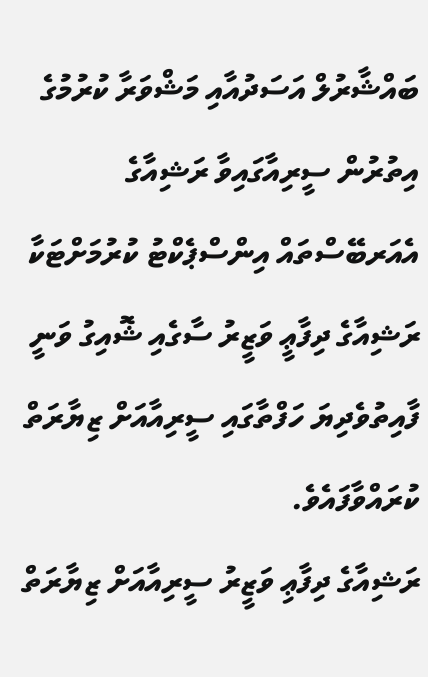ބައްޝާރުލް އަސަދުއާއި މަޝްވަރާ ކުރުމުގެ އިތުރުން ސީރިއާގައިވާ ރަޝިއާގެ އެއަރބޭސްތައް އިންސްޕެކްޓު ކުރުމަށްޓަކާ ރަޝިއާގެ ދިފާޢީ ވަޒީރު ސާގެއި ޝޮއިގު ވަނީ ފާއިތުވެދިޔަ ހަފްތާގައި ސީރިއާއަށް ޒިޔާރަތް ކުރައްވާފައެވެ.
ރަޝިއާގެ ދިފާޢި ވަޒީރު ސީރިއާއަށް ޒިޔާރަތް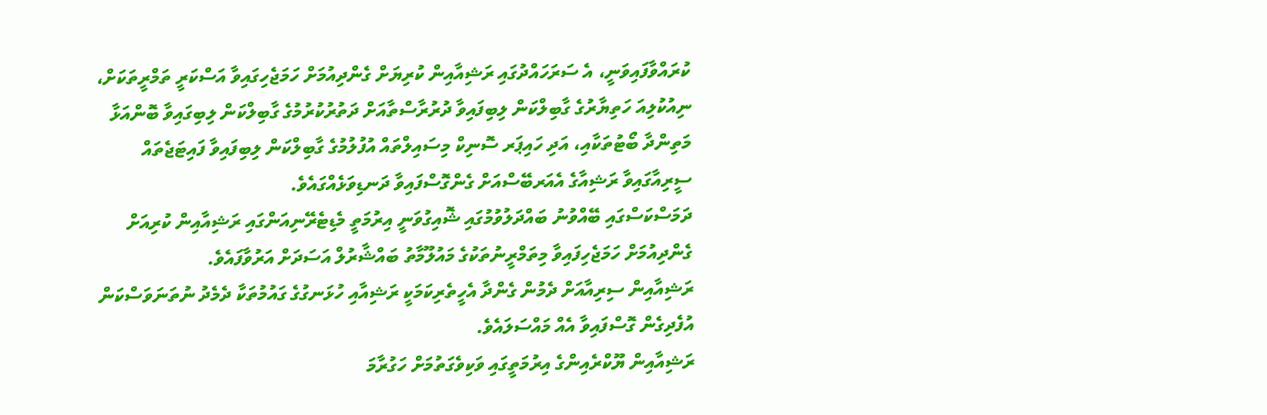ކުރައްވާފައިވަނީ، އެ ސަރަހައްދުގައި ރަޝިއާއިން ކުރިޔަށް ގެންދިއުމަށް ހަމަޖެހިގައިވާ އަސްކަރީ ތަމްރީތަކަށް، ނިއުކުލިއަ ހަތިޔާރުގެ ގާބިލްކަން ލިބިފައިވާ ދުރުރާސްތާއަށް ދަތުރުކުރުމުގެ ގާބިލްކަން ލިބިގައިވާ ބޮންއަޅާ މަތިންދާ ބޯޓުތަކާއި، އަދި ހައިޕަރ ސޮނިކް މިސައިލްތައް އުފުލުމުގެ ގާބިލްކަން ލިބިފައިވާ ފައިޓަޖެތައް ސީރިއާގައިވާ ރަޝިއާގެ އެއަރބޭސްއަށް ގެންގޮސްފައިވާ ދަނޑިވަޅެއްގައެވެ.
ދަމަސްކަސްގައި ބޭއްވުނު ބައްދަލުވުމުގައި ޝޮއިގުވަނީ އިރުމަތީ މެޑިޓެރޭނިއަންގައި ރަޝިއާއިން ކުރިއަށް ގެންދިއުމަށް ހަމަޖެހިފައިވާ މިތަމްރީނުތަކުގެ މައުލޫމާތު ބައްޝާރުލް އަސަދަށް އަރުވާފައެވެ.
ރަޝިއާއިން ސިރިއާއަށް ދެމުން ގެންދާ އެހީތެރިކަމަކީ ރަޝިއާއި ހުޅަނގުގެ ގައުމުތަކާ ދެމެދު ނުތަނަވަސްކަން އުފެދިގެން ގޮސްފައިވާ އެއް މައްސަލައެވެ.
ރަޝިއާއިން ޔޫކްރެއިންގެ އިރުމަތީގައި ވަކިވެގަތުމަށް ހަގުރާމަ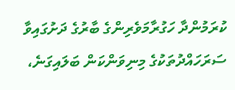ކުރަމުންދާ ހަގުރާމަވެރިންގެ ބާރުގެ ދަށުގައިވާ ސަރަހައްދުތަކުގެ މިނިވަންކަން ބަލައިގަނެ،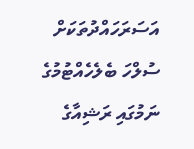އަސަރަހައްދުތަކަށް ސުލްހަ ބެލެހެއްޓުމުގެ ނަމުގައި ރަޝިއާގެ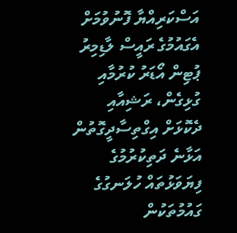އަސްކަރިއްޔާ ފޮނުވުމަށް އެގައުމުގެ ރައީސް ލާޑިމިރު ޕުޓިން އޯޑަރު ކުރުމާއި ގުޅިގެން، ރަޝިއާއި ދެކޮޅަށް އިގްތިސާދީގޮތުން އަޅާނެ ދަތިކުރުމުގެ ފިޔަވަޅުތައް ހުލަނގުގެ ގައުމުތަކުން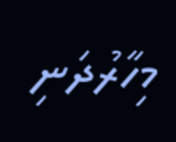މިހާރުދަނި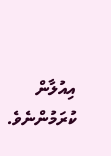އިއުލާން ކުރަމުންނެވެ.